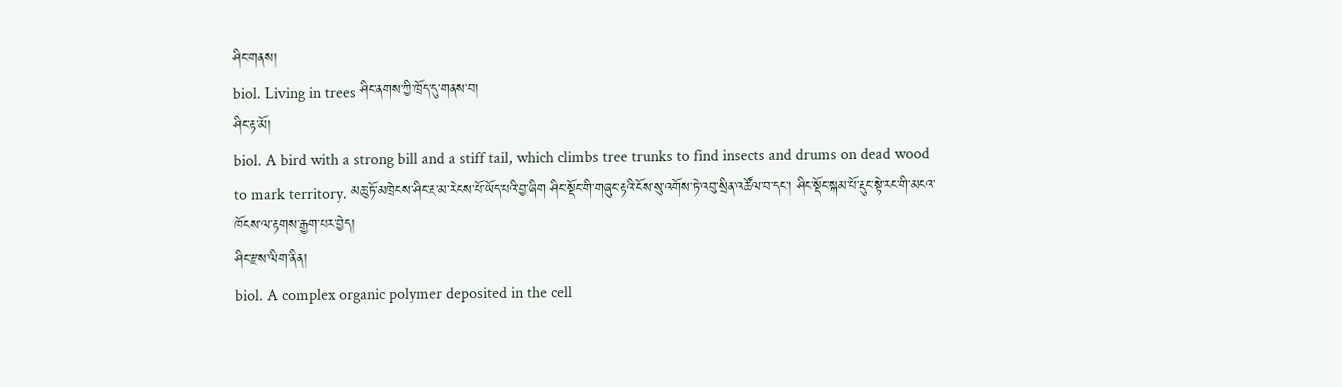ཤིང་གནས།
biol. Living in trees ཤིང་ནགས་ཀྱི་ཁྲོད་དུ་གནས་བ།
ཤིང་རྟ་མོ།
biol. A bird with a strong bill and a stiff tail, which climbs tree trunks to find insects and drums on dead wood to mark territory. མཆུ་ཏོ་མཁྲེངས་ཤིང་རྔ་མ་རེངས་པོ་ཡོད་པའི་བྱ་ཞིག ཤིང་སྡོང་གི་གཞུང་རྟའི་ངོས་སུ་འགོས་ཏེ་འབུ་སྲིན་འཚོལ་བ་དང་། ཤིང་སྡོང་སྐམ་པོ་རྡུང་སྟེ་རང་གི་མངའ་ཁོངས་ལ་རྟགས་རྒྱག་པར་བྱེད།
ཤིང་རྫས་ལིག་ནིན།
biol. A complex organic polymer deposited in the cell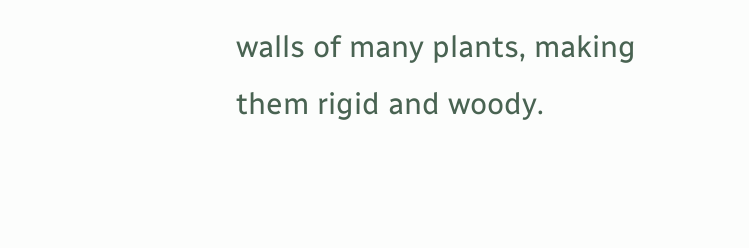walls of many plants, making them rigid and woody.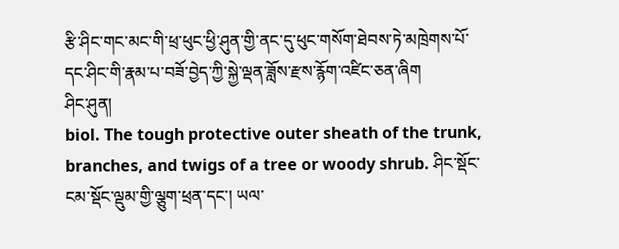རྩི་ཤིང་གང་མང་གི་ཕྲ་ཕུང་ཕྱི་ཤུན་གྱི་ནང་དུ་ཕུང་གསོག་ཐེབས་ཏེ་མཁྲེགས་པོ་དང་ཤིང་གི་རྣམ་པ་བཟོ་བྱེད་ཀྱི་སྐྱེ་ལྡན་ཟློས་རྫས་རྙོག་འཛིང་ཅན་ཞིག
ཤིང་ཤུན།
biol. The tough protective outer sheath of the trunk, branches, and twigs of a tree or woody shrub. ཤིང་སྡོང་ངམ་སྡོང་ལྡུམ་གྱི་ལྕུག་ཕྲན་དང་། ཡལ་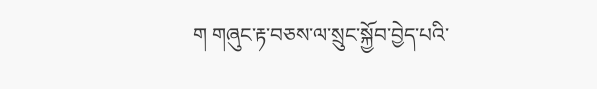ག གཞུང་རྟ་བཅས་ལ་སྲུང་སྐྱོབ་བྱེད་པའི་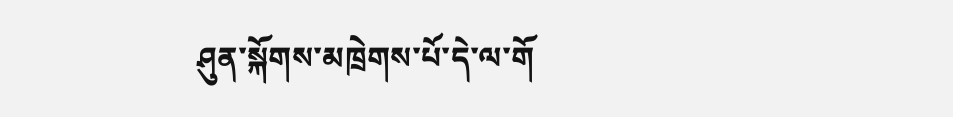ཤུན་སྐོགས་མཁྲེགས་པོ་དེ་ལ་གོ